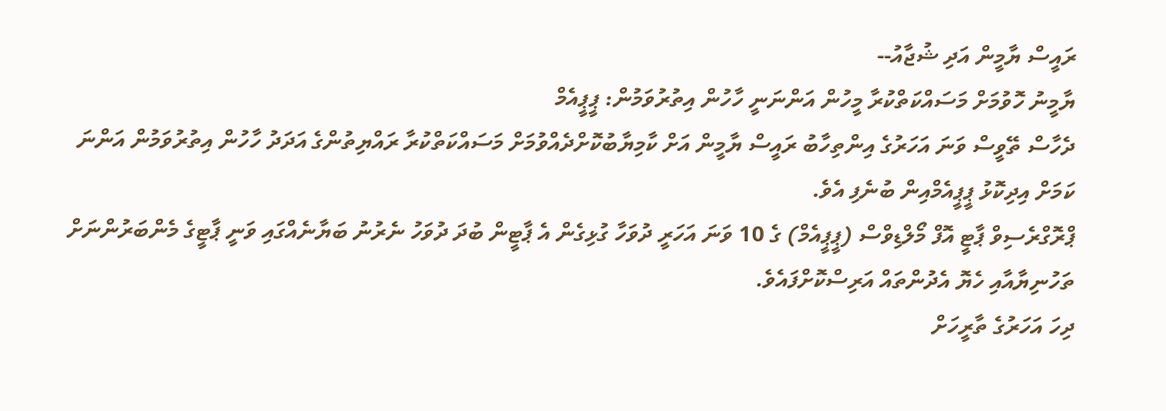ރައީސް ޔާމީން އަދި ޝުޖާއު--
ޔާމީނު ހޮވުމަށް މަސައްކަތްކުރާ މީހުން އަންނަނީ ހާހުން އިތުރުވަމުން: ޕީޕީއެމް
ދެހާސް ތޭވީސް ވަނަ އަހަރުގެ އިންތިހާބު ރައީސް ޔާމީން އަށް ކާމިޔާބުކޮށްދެއްވުމަށް މަސައްކަތްކުރާ ރައްޔިތުންގެ އަދަދު ހާހުން އިތުރުވަމުން އަންނަ ކަމަށް އިދިކޮޅު ޕީޕީއެމްއިން ބުނެފި އެވެ.
ޕްރޮގްރެސިވް ޕާޓީ އޮފް މޯލްޑިވްސް (ޕީޕީއެމް) ގެ 10 ވަނަ އަހަރީ ދުވަހާ ގުޅިގެން އެ ޕާޓީން ބުދަ ދުވަހު ނެރުނު ބަޔާނެއްގައި ވަނީ ޕާޓީގެ މެންބަރުންނަށް  ތަހުނިޔާއާއި ހެޔޮ އެދުންތައް އަރިސްކޮށްފައެވެ.
ދިހަ އަހަރުގެ ތާރީހަށް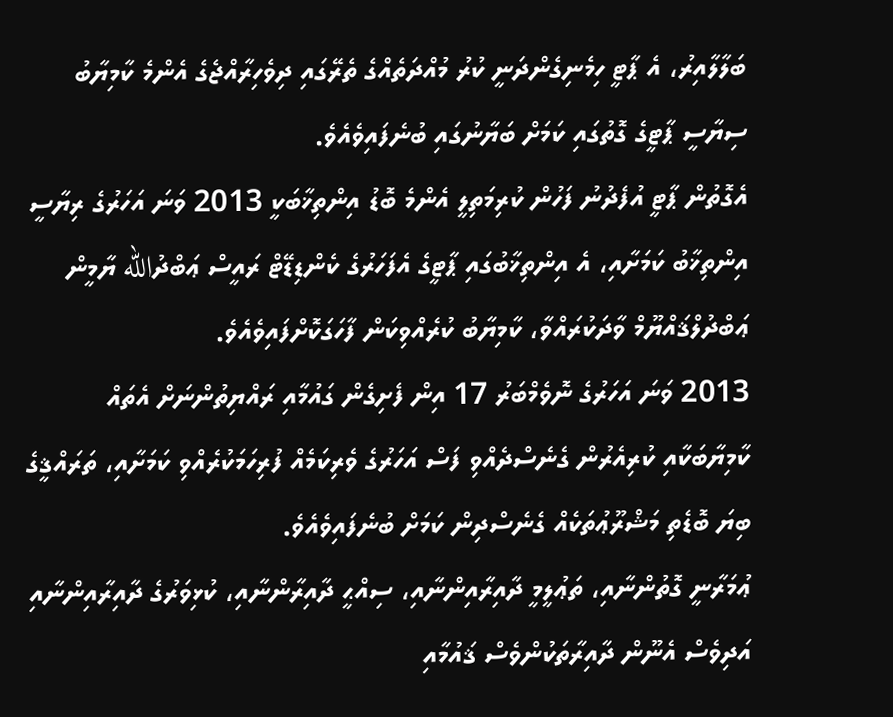ބަލާލާއިރު، އެ ޕާޓީ ހިމެނިގެންދަނީ ކުރު މުއްދަތެއްގެ ތެރޭގައި ދިވެހިރާއްޖެގެ އެންމެ ކާމިޔާބު ސިޔާސީ ޕާޓީގެ ގޮތުގައި ކަމަށް ބަޔާނުގައި ބުނެފައިވެއެވެ.
އެގޮތުން ޕާޓީ އުފެދުނު ފަހުން ކުރިމަތިލީ އެންމެ ބޮޑު އިންތިޚާބަކީ 2013 ވަނަ އަހަރުގެ ރިޔާސީ އިންތިޚާބު ކަމަށާއި، އެ އިންތިޚާބުގައި ޕާޓީގެ އެފަހަރުގެ ކެންޑިޑޭޓް ރައީސް ޢަބްދުالله ޔާމީން ޢަބްދުލްޤައްޔޫމް ވާދަކުރައްވާ، ކާމިޔާބު ކުރެއްވިކަން ފާހަގަކޮށްފައިވެއެވެ.
2013 ވަނަ އަހަރުގެ ނޮވެމްބަރު 17 އިން ފެށިގެން ގައުމާއި ރައްޔިތުންނަށް އެތައް ކާމިޔާބަކާއި ކުރިއެރުން ގެނެސްދެއްވި ފަސް އަހަރުގެ ވެރިކަމެއް ފުރިހަމަކުރެއްވި ކަމަށާއި، ތަރައްޤީގެ ބިޔަ ބޮޑެތި މަޝްރޫޢުތަކެއް ގެނެސްދިން ކަމަށް ބުނެފައިވެއެވެ.
ޢުމަރާނީ ގޮތުންނާއި، ތަޢުލީމީ ދާއިރާއިންނާއި، ސިއްޙީ ދާއިރާންނާއި، ކުޅިވަރުގެ ދާއިރާއިންނާއި އަދިވެސް އެނޫން ދާއިރާތަކުންވެސް ޤައުމާއި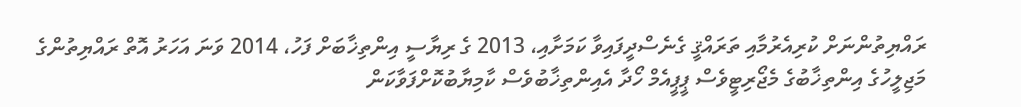ރައްޔިތުންނަށް ކުރިއެރުމާއި ތަރައްޤީ ގެނެސްދީފައިވާ ކަމަށާއި، 2013 ގެ ރިޔާސީ އިންތިޚާބަށް ފަހު، 2014 ވަނަ އަހަރު އޮތް ރައްޔިތުންގެ މަޖިލީހުގެ އިންތިޚާބުގެ މެޖޯރިޓީވެސް ޕީޕީއެމް ހޯދާ އެއިންތިޚާބުވެސް ކާމިޔާބުކޮށްފަވާކަން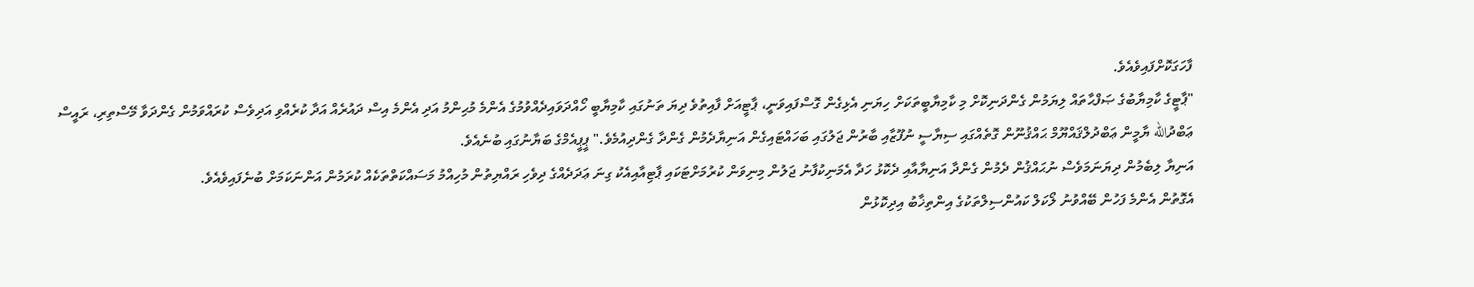ފާހަގަކޮށްފައިވެއެވެ.
"ޕާޓީގެ ކާމިޔާބުގެ ޞަފްޙާތައް ލިޔަމުން ގެންދަނިކޮށް މި ކާމިޔާބީތަކަށް ހިޔަނި އެޅިގެން ގޮސްފައިވަނީ، ޕާޓީއަށް ފާއިތުވެ ދިޔަ ތަނުގައި ކާމިޔާބީ ހޯއްދަވައިދެއްވުމުގެ އެންމެ މުޙިންމު އަދި އެންމެ އިސް ދައުރެއް އަދާ ކުރެއްވި އަދިވެސް ކުރައްވަމުން ގެންދަވާ މޭސްތިރި، ރައީސް ޢަބްދުالله ޔާމީން ޢަބްދުލްޤައްޔޫމް ޙައްޤުނޫން ގޮތެއްގައި ސިޔާސީ ނުފޫޒާއި ބާރުން ޖަލުގައި ބަހައްޓައިގެން އަނިޔާދެމުން ގެންދާ ގެންދިއުމެވެ." ޕީޕީއެމްގެ ބަޔާނުގައި ބުނެއެވެ.
އަނިޔާ ލިބެމުން ދިޔަނަމަވެސް ނުޙައްޤުން ދެމުން ގެންދާ އަނިޔާއާއި ދެކޮޅު ހަދާ އެމަނިކުފާނު ޖަލުން މިނިވަން ކުރުމަށްޓަކައި ޕާޓިއާއިއެކު ގިނަ ޢަދަދެއްގެ ދިވެހި ރައްޔިތުން މުހިއްމު މަސައްކަތްތަކެއް ކުރަމުން އަންނަކަމަށް ބުނެފައިވެއެވެ.
އެގޮތުން އެންމެ ފަހުން ބޭއްވުނު ލޯކަލް ކައުންސިލްތަކުގެ އިންތިޚާބު އިދިކޮޅުން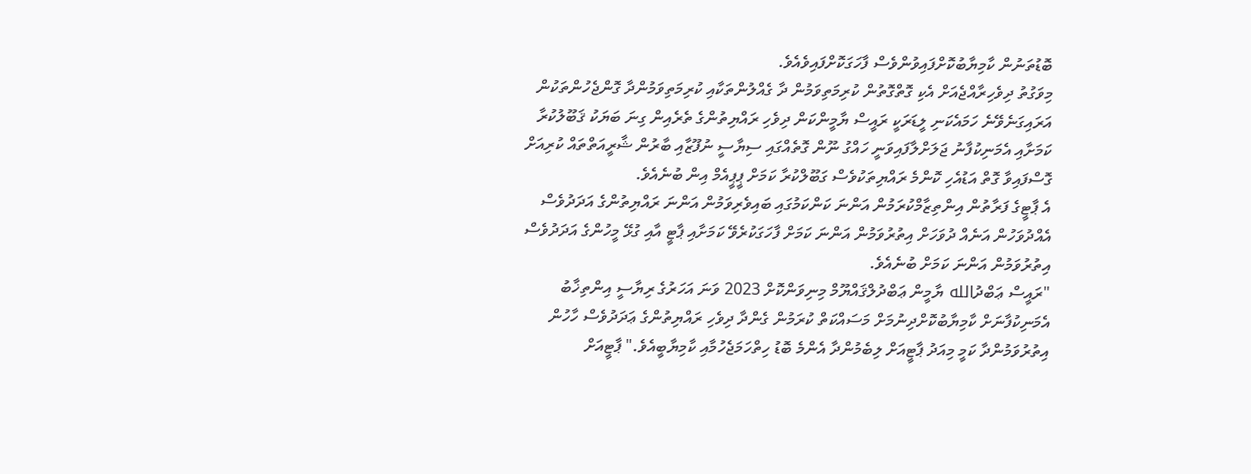ބޮޑުތަނުން ކާމިޔާބުކޮށްފައިވުންވެސް ފާހަގަކޮށްފައިވެއެވެ.
މިވަގުތު ދިވެހިރާއްޖެއަށް އެކި ގޮތްގޮތުން ކުރިމަތިވަމުން ދާ ގެއްލުންތަކާއި ކުރިމަތިވަމުންދާ ގޮންޖެހުންތަކުން އަރައިގަނެވޭނެ ހަމައެކަނި ލީޑަރަކީ ރައީސް ޔާމީންކަން ދިވެހި ރައްޔިތުންގެ ތެރެއިން ގިނަ ބަޔަކު ޤަބޫލުކުރާ ކަމަށާއި އެމަނިކުފާނު ޖަލަށްލާފައިވަނީ ހައްގު ނޫން ގޮތެއްގައި ސިޔާސީ ނުފޫޒާއި ބާރުން ޝާރީއަތްތައް ކުރިއަށް ގޮސްފައިވާ ގޮތް އަޑުއެހި ކޮންމެ ރައްޔިތަކުވެސް ގަބޫލްކުރާ ކަމަށް ޕީޕީއެމް އިން ބުނެއެވެ.
އެ ޕާޓީގެ ފަރާތުން އިންތިޒާމްކުރަމުން އަންނަ ކަންކަމުގައި ބައިވެރިވަމުން އަންނަ ރައްޔިތުންގެ އަދަދުވެސް އެއްދުވަހުން އަނެއް ދުވަހަށް އިތުރުވަމުން އަންނަ ކަމަށް ފާހަގަކުރެވޭ ކަމަށާއި ޕާޓީ އާއި ގުޅޭ މީހުންގެ އަދަދުވެސް އިތުރުވަމުން އަންނަ ކަމަށް ބުނެއެވެ.
"ރައީސް ޢަބްދުالله ޔާމީން ޢަބްދުލްޤައްޔޫމް މިނިވަންކޮށް 2023 ވަނަ އަހަރުގެ ރިޔާސީ އިންތިޚާބު އެމަނިކުފާނަށް ކާމިޔާބުކޮށްދިނުމަށް މަސައްކަތް ކުރަމުން ގެންދާ ދިވެހި ރައްޔިތުންގެ ޢަދަދުވެސް ހާހުން އިތުރުވަމުންދާ ކަމީ މިއަދު ޕާޓީއަށް ލިބެމުންދާ އެންމެ ބޮޑު ހިތްހަމަޖެހުމާއި ކާމިޔާބީއެވެ." ޕާޓީއަށް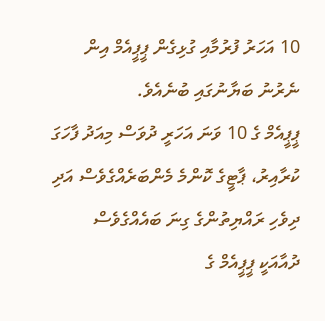10 އަހަރު ފުރުމާއި ގުޅިގެން ޕީޕީއެމް އިން ނެރުނު ބަޔާނުގައި ބުނެއެވެ.
ޕީޕީއެމް ގެ 10 ވަނަ އަހަރީ ދުވަސް މިއަދު ފާހަގަ ކުރާއިރު، ޕާޓީގެ ކޮންމެ މެންބަރެއްގެވެސް އަދި ދިވެހި ރައްޔިތުންގެ ގިނަ ބައެއްގެވެސް ދުއާއަކީ ޕީޕީއެމް ގެ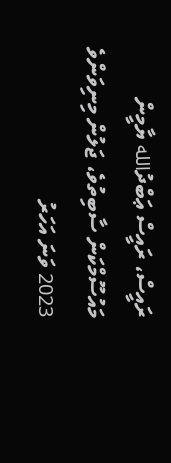ރައީސް، ރައީސް ޢަބްދުالله ޔާމީން މައުސޫމްކަން ސާބިތުވެ، ޖަލުން މިނިވަންވެ 2023 ވަނަ އަހަރު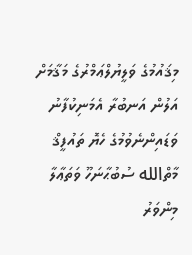މިޤައުމުގެ ވަލީޔުލްޢަމްރުގެ މަޤާމަށް އަލުން އަނބުރާ އެމަނިކުފާނު ވަޑައިންނެވުމުގެ ހެޔޮ ތައުފީޤް މާތްالله ސުބުޙާނަހޫ ވަތަޢާލާ މިންވަރު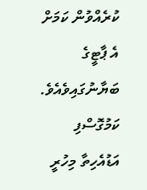ކުރެއްވުން ކަމަށް އެ ޕާޓީގެ ބަޔާނުގައިވެއެވެ.
ކަމުގޮސްފި
އަޑުއެހިތާ މިހުރީ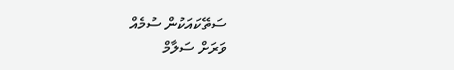ސަތޭކައަކުން ސުމެއް
ވަރަށް ސަލާމް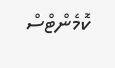ކޮމެންޓްސް